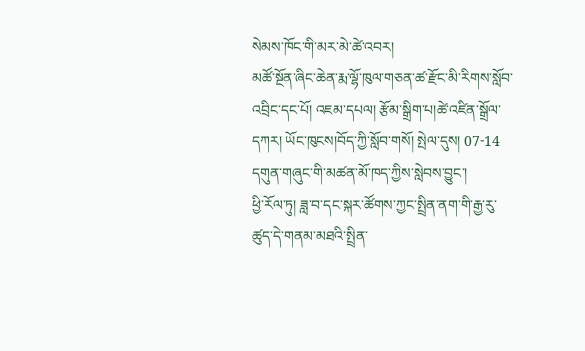སེམས་ཁོང་གི་མར་མེ་ཚེ་འབར།
མཚོ་སྔོན་ཞིང་ཆེན་རྨ་ལྷོ་ཁུལ་གཅན་ཚ་རྫོང་མི་རིགས་སློབ་འབྲིང་དང་པོ། འཇམ་དཔལ། རྩོམ་སྒྲིག་པ།ཚེ་འཛིན་སྒྲོལ་དཀར། ཡོང་ཁུངས།བོད་ཀྱི་སློབ་གསོ། སྤེལ་དུས། 07-14
དགུན་གཞུང་གི་མཚན་མོ་ཁད་ཀྱིས་སླེབས་བྱུང་།
ཕྱི་རོལ་ཏུ། ཟླ་བ་དང་སྐར་ཚོགས་ཀྱང་སྤྲིན་ནག་གི་རྒྱ་རུ་ཚུད་དེ་གནམ་མཐའི་སྤྲིན་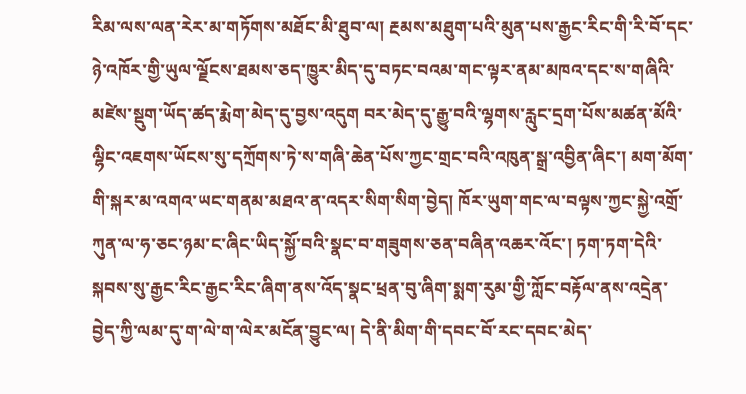རིམ་ལས་ལན་རེར་མ་གཏོགས་མཐོང་མི་ཐུབ་ལ། རྔམས་མཐུག་པའི་མུན་པས་རྒྱང་རིང་གི་རི་བོ་དང་ཉེ་འཁོར་གྱི་ཡུལ་ལྗོངས་ཐམས་ཅད་ཁྱུར་མིད་དུ་བཏང་བའམ་གང་ལྟར་ནམ་མཁའ་དང་ས་གཞིའི་མཛེས་སྡུག་ཡོད་ཚད་རྨེག་མེད་དུ་བྱས་འདུག བར་མེད་དུ་རྒྱུ་བའི་ལྷགས་རླུང་དྲག་པོས་མཚན་མོའི་ལྷིང་འཇགས་ཡོངས་སུ་དཀྲོགས་ཏེ་ས་གཞི་ཆེན་པོས་ཀྱང་གྲང་བའི་འཁུན་སྒྲ་འབྱིན་ཞིང་། མག་མོག་གི་སྐར་མ་འགའ་ཡང་གནམ་མཐའ་ན་འདར་སིག་སིག་བྱེད། ཁོར་ཡུག་གང་ལ་བལྟས་ཀྱང་སྐྱེ་འགྲོ་ཀུན་ལ་ཧ་ཅང་ཉམ་ང་ཞིང་ཡིད་སྐྱོ་བའི་སྣང་བ་གཟུགས་ཅན་བཞིན་འཆར་འོང་། ཏག་ཏག་དེའི་སྐབས་སུ་རྒྱང་རིང་རྒྱང་རིང་ཞིག་ནས་འོད་སྣང་ཕྲན་བུ་ཞིག་སྨག་རུམ་གྱི་ཀློང་བརྟོལ་ནས་འདྲེན་བྱེད་ཀྱི་ལམ་དུ་ག་ལེ་ག་ལེར་མངོན་བྱུང་ལ། དེ་ནི་མིག་གི་དབང་བོ་རང་དབང་མེད་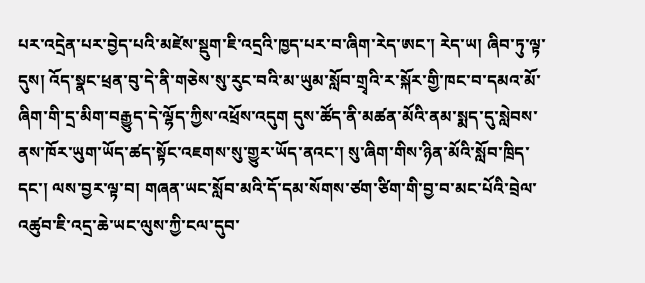པར་འདྲེན་པར་བྱེད་པའི་མཛེས་སྡུག་ཇི་འདྲའི་ཁྱད་པར་བ་ཞིག་རེད་ཨང་། རེད་ཡ། ཞིབ་ཏུ་ལྟ་དུས། འོད་སྣང་ཕྲན་བུ་དེ་ནི་གཅེས་སུ་རུང་བའི་མ་ཡུམ་སློབ་གྲྭའི་ར་སྐོར་གྱི་ཁང་བ་དམའ་མོ་ཞིག་གི་དྲ་མིག་བརྒྱུད་དེ་ལྷོད་ཀྱིས་འཕྲོས་འདུག དུས་ཚོད་ནི་མཚན་མོའི་ནམ་སྨད་དུ་སླེབས་ནས་ཁོར་ཡུག་ཡོད་ཚད་སྟོང་འཇགས་སུ་གྱུར་ཡོད་ནའང་། སུ་ཞིག་གིས་ཉིན་མོའི་སློབ་ཁྲིད་དང་། ལས་བྱར་ལྟ་བ། གཞན་ཡང་སློབ་མའི་དོ་དམ་སོགས་ཙག་ཙིག་གི་བྱ་བ་མང་པོའི་བྲེལ་འཚུབ་ཇི་འདྲ་ཆེ་ཡང་ལུས་ཀྱི་ངལ་དུབ་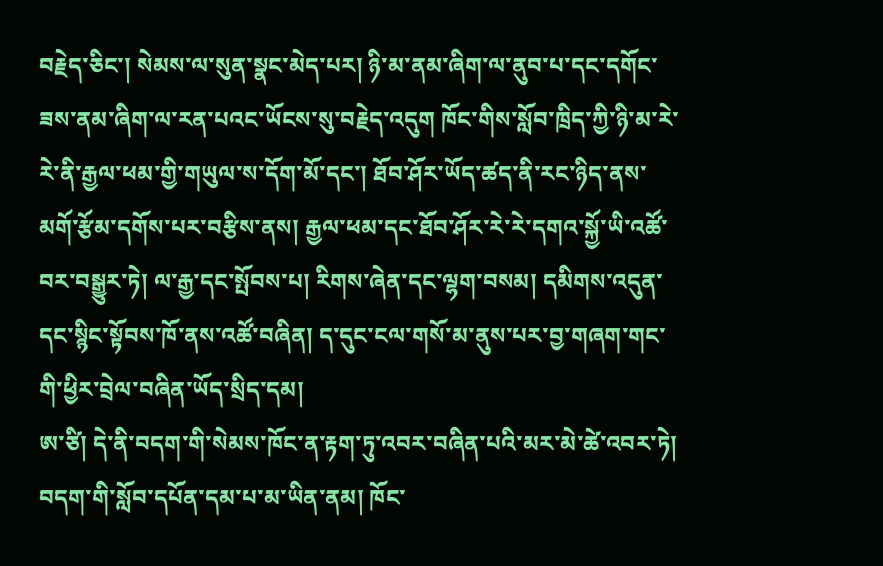བརྗེད་ཅིང་། སེམས་ལ་སུན་སྣང་མེད་པར། ཉི་མ་ནམ་ཞིག་ལ་ནུབ་པ་དང་དགོང་ཟས་ནམ་ཞིག་ལ་རན་པའང་ཡོངས་སུ་བརྗེད་འདུག ཁོང་གིས་སློབ་ཁྲིད་ཀྱི་ཉི་མ་རེ་རེ་ནི་རྒྱལ་ཕམ་གྱི་གཡུལ་ས་དོག་མོ་དང་། ཐོབ་ཤོར་ཡོད་ཚད་ནི་རང་ཉིད་ནས་མགོ་རྩོམ་དགོས་པར་བརྩིས་ནས། རྒྱལ་ཕམ་དང་ཐོབ་ཤོར་རེ་རེ་དགའ་སྐྱོ་ཡི་འཚོ་བར་བསྒྱུར་ཏེ། ལ་རྒྱ་དང་སྤོབས་པ། རིགས་ཞེན་དང་ལྷག་བསམ། དམིགས་འདུན་དང་སྙིང་སྟོབས་ཁོ་ནས་འཚོ་བཞིན། ད་དུང་ངལ་གསོ་མ་ནུས་པར་བྱ་གཞག་གང་གི་ཕྱིར་བྲེལ་བཞིན་ཡོད་སྲིད་དམ།
ཨ་ཙི། དེ་ནི་བདག་གི་སེམས་ཁོང་ན་རྟག་ཏུ་འབར་བཞིན་པའི་མར་མེ་ཚེ་འབར་ཏེ། བདག་གི་སློབ་དཔོན་དམ་པ་མ་ཡིན་ནམ། ཁོང་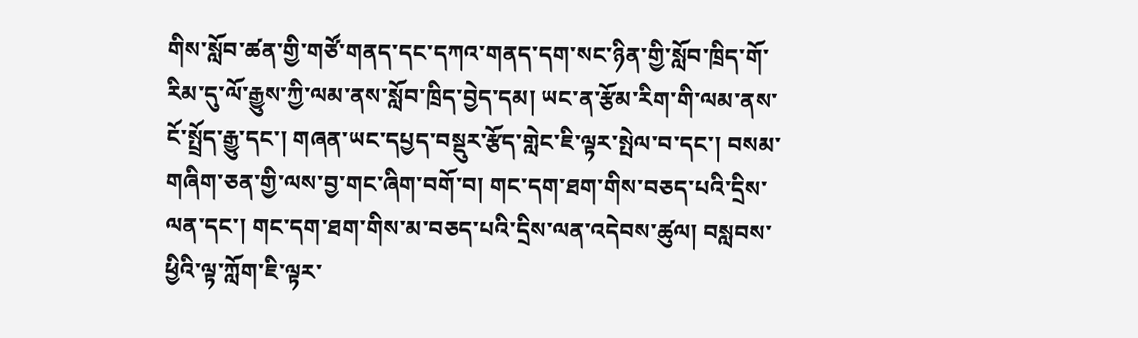གིས་སློབ་ཚན་གྱི་གཙོ་གནད་དང་དཀའ་གནད་དག་སང་ཉིན་གྱི་སློབ་ཁྲིད་གོ་རིམ་དུ་ལོ་རྒྱུས་ཀྱི་ལམ་ནས་སློབ་ཁྲིད་བྱེད་དམ། ཡང་ན་རྩོམ་རིག་གི་ལམ་ནས་ངོ་སྤྲོད་རྒྱུ་དང་། གཞན་ཡང་དཔྱད་བསྡུར་རྩོད་གླེང་ཇི་ལྟར་སྤེལ་བ་དང་། བསམ་གཞིག་ཅན་གྱི་ལས་བྱ་གང་ཞིག་བགོ་བ། གང་དག་ཐག་གིས་བཅད་པའི་དྲིས་ལན་དང་། གང་དག་ཐག་གིས་མ་བཅད་པའི་དྲིས་ལན་འདེབས་ཚུལ། བསླབས་ཕྱིའི་ལྟ་ཀློག་ཇི་ལྟར་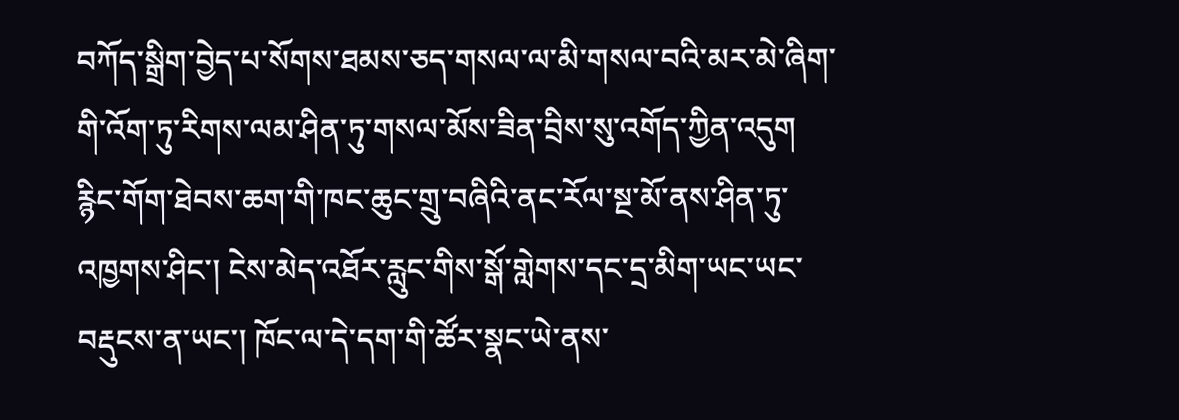བཀོད་སྒྲིག་བྱེད་པ་སོགས་ཐམས་ཅད་གསལ་ལ་མི་གསལ་བའི་མར་མེ་ཞིག་གི་འོག་ཏུ་རིགས་ལམ་ཤིན་ཏུ་གསལ་མོས་ཟིན་བྲིས་སུ་འགོད་ཀྱིན་འདུག རྙིང་གོག་ཐེབས་ཆག་གི་ཁང་ཆུང་གྲུ་བཞིའི་ནང་རོལ་སྔ་མོ་ནས་ཤིན་ཏུ་འཁྱགས་ཤིང་། ངེས་མེད་འཐོར་རླུང་གིས་སྒོ་གླེགས་དང་དྲ་མིག་ཡང་ཡང་བརྡུངས་ན་ཡང་། ཁོང་ལ་དེ་དག་གི་ཚོར་སྣང་ཡེ་ནས་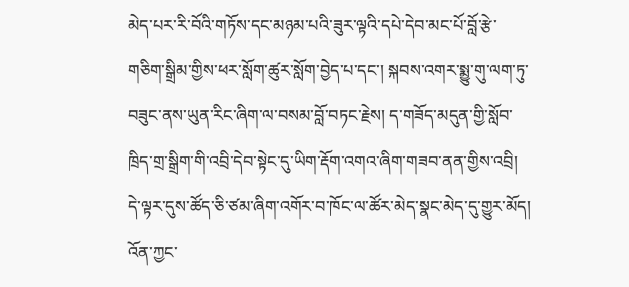མེད་པར་རི་བོའི་གཏོས་དང་མཉམ་པའི་ཟུར་ལྟའི་དཔེ་དེབ་མང་པོ་བློ་རྩེ་གཅིག་སྒྲིམ་གྱིས་ཕར་སློག་ཚུར་སློག་བྱེད་པ་དང་། སྐབས་འགར་སྨྱུ་གུ་ལག་ཏུ་བཟུང་ནས་ཡུན་རིང་ཞིག་ལ་བསམ་བློ་བཏང་རྗེས། ད་གཟོད་མདུན་གྱི་སློབ་ཁྲིད་གྲ་སྒྲིག་གི་འབྲི་དེབ་སྟེང་དུ་ཡིག་རྡོག་འགའ་ཞིག་གཟབ་ནན་གྱིས་འབྲི། དེ་ལྟར་དུས་ཚོད་ཅི་ཙམ་ཞིག་འགོར་བ་ཁོང་ལ་ཚོར་མེད་སྣང་མེད་དུ་གྱུར་མོད། འོན་ཀྱང་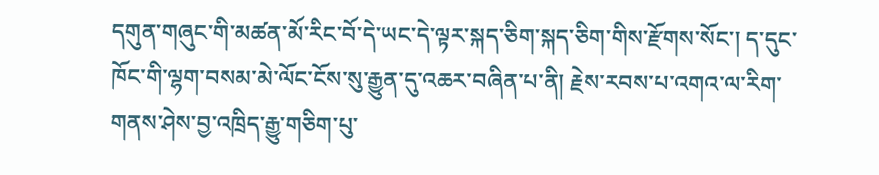དགུན་གཞུང་གི་མཚན་མོ་རིང་བོ་དེ་ཡང་དེ་ལྟར་སྐད་ཅིག་སྐད་ཅིག་གིས་རྫོགས་སོང་། ད་དུང་ཁོང་གི་ལྷག་བསམ་མེ་ལོང་ངོས་སུ་རྒྱུན་དུ་འཆར་བཞིན་པ་ནི། རྗེས་རབས་པ་འགའ་ལ་རིག་གནས་ཤེས་བྱ་འཁྲིད་རྒྱུ་གཅིག་པུ་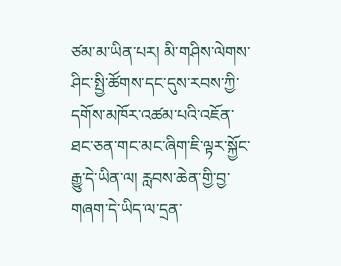ཙམ་མ་ཡིན་པར། མི་གཤིས་ལེགས་ཤིང་སྤྱི་ཚོགས་དང་དུས་རབས་ཀྱི་དགོས་མཁོར་འཚམ་པའི་འཇོན་ཐང་ཅན་གང་མང་ཞིག་ཇི་ལྟར་སྐྱོང་རྒྱུ་དེ་ཡིན་ལ། རླབས་ཆེན་གྱི་བྱ་གཞག་དེ་ཡིད་ལ་དྲན་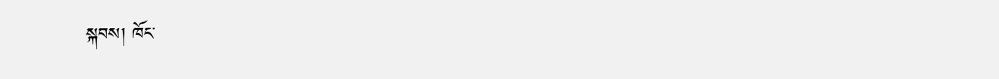སྐབས། ཁོང་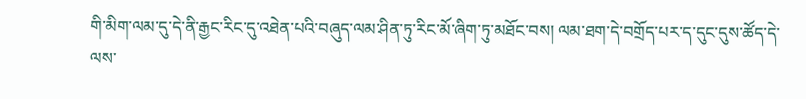གི་མིག་ལམ་དུ་དེ་ནི་རྒྱང་རིང་དུ་འཐེན་པའི་བཞུད་ལམ་ཤིན་ཏུ་རིང་མོ་ཞིག་ཏུ་མཐོང་བས། ལམ་ཐག་དེ་བགྲོད་པར་ད་དུང་དུས་ཚོད་དེ་ལས་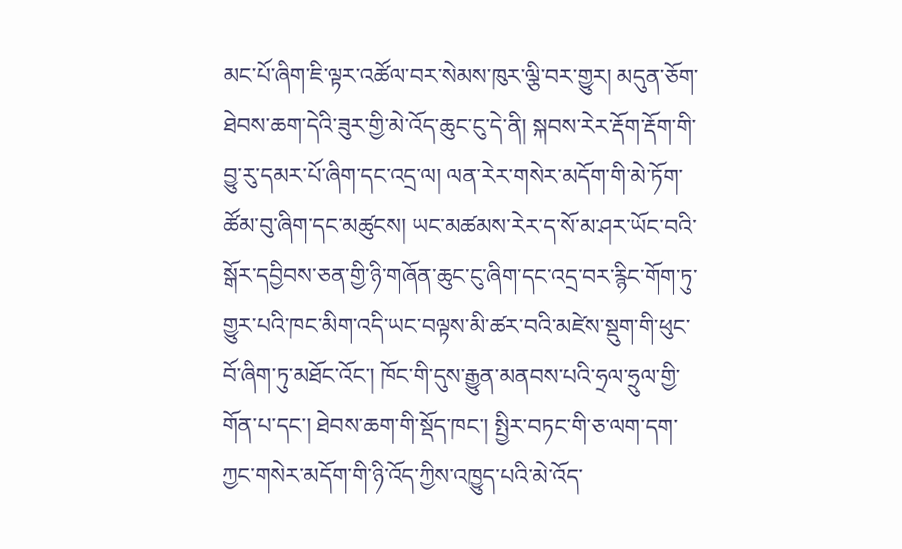མང་པོ་ཞིག་ཇི་ལྟར་འཚོལ་བར་སེམས་ཁུར་ལྕི་བར་གྱུར། མདུན་ཅོག་ཐེབས་ཆག་དེའི་ཟུར་གྱི་མེ་འོད་ཆུང་ངུ་དེ་ནི། སྐབས་རེར་རྡོག་རྡོག་གི་བྱུ་རུ་དམར་པོ་ཞིག་དང་འདྲ་ལ། ལན་རེར་གསེར་མདོག་གི་མེ་ཏོག་ཚོམ་བུ་ཞིག་དང་མཚུངས། ཡང་མཚམས་རེར་ད་སོ་མ་ཤར་ཡོང་བའི་སྒོར་དབྱིབས་ཅན་གྱི་ཉི་གཞོན་ཆུང་ངུ་ཞིག་དང་འདྲ་བར་རྙིང་གོག་ཏུ་གྱུར་པའི་ཁང་མིག་འདི་ཡང་བལྟས་མི་ཚར་བའི་མཛེས་སྡུག་གི་ཕུང་བོ་ཞིག་ཏུ་མཐོང་འོང་། ཁོང་གི་དུས་རྒྱུན་མནབས་པའི་ཧྲལ་ཧྲུལ་གྱི་གོན་པ་དང་། ཐེབས་ཆག་གི་སྡོད་ཁང་། སྤྱིར་བཏང་གི་ཅ་ལག་དག་ཀྱང་གསེར་མདོག་གི་ཉི་འོད་ཀྱིས་འཁྱུད་པའི་མེ་འོད་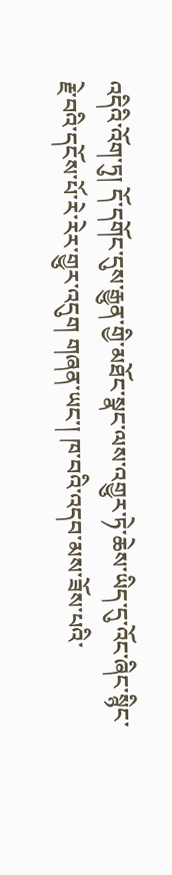འདིའི་འོག་ཏུ། དོ་དགོང་དུས་རྒྱུན་གྱི་མཐོང་སྣང་ལས་འགྱུར་ཏེ་ཆེས་ཡིད་དུ་འོང་ཞིང་སྙིང་རྗེ་བའི་དངོས་པོ་རེ་རེར་གྱུར་འདུག གཞན་ཡང་། ཁ་བའི་འདབ་མས་ཟོས་པའི་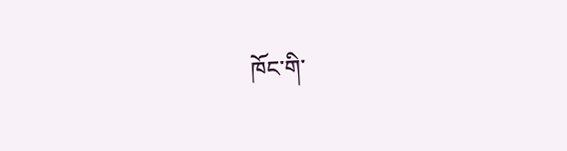ཁོང་གི་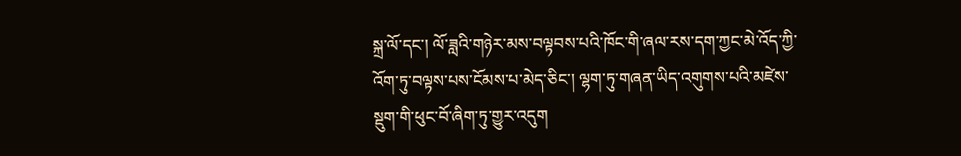སྐྲ་ལོ་དང་། ལོ་ཟླའི་གཉེར་མས་བལྟབས་པའི་ཁོང་གི་ཞལ་རས་དག་ཀྱང་མེ་འོད་ཀྱི་འོག་ཏུ་བལྟས་པས་ངོམས་པ་མེད་ཅིང་། ལྷག་ཏུ་གཞན་ཡིད་འགུགས་པའི་མཛེས་སྡུག་གི་ཕུང་བོ་ཞིག་ཏུ་གྱུར་འདུག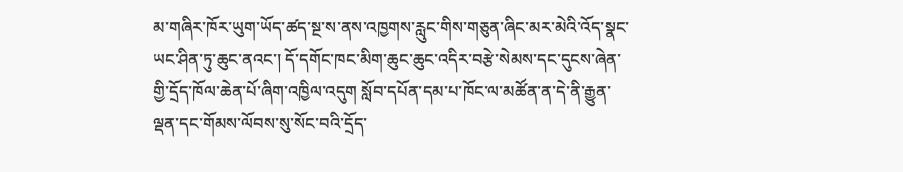མ་གཞིར་ཁོར་ཡུག་ཡོད་ཚད་སྔ་ས་ནས་འཁྱགས་རླུང་གིས་གཅུན་ཞིང་མར་མེའི་འོད་སྣང་ཡང་ཤིན་ཏུ་ཆུང་ནའང་། དོ་དགོང་ཁང་མིག་ཆུང་ཆུང་འདིར་བརྩེ་སེམས་དང་དུངས་ཞེན་གྱི་དྲོད་ཁོལ་ཆེན་པོ་ཞིག་འཁྱིལ་འདུག སློབ་དཔོན་དམ་པ་ཁོང་ལ་མཚོན་ན་དེ་ནི་རྒྱུན་ལྡན་དང་གོམས་ལོབས་སུ་སོང་བའི་དྲོད་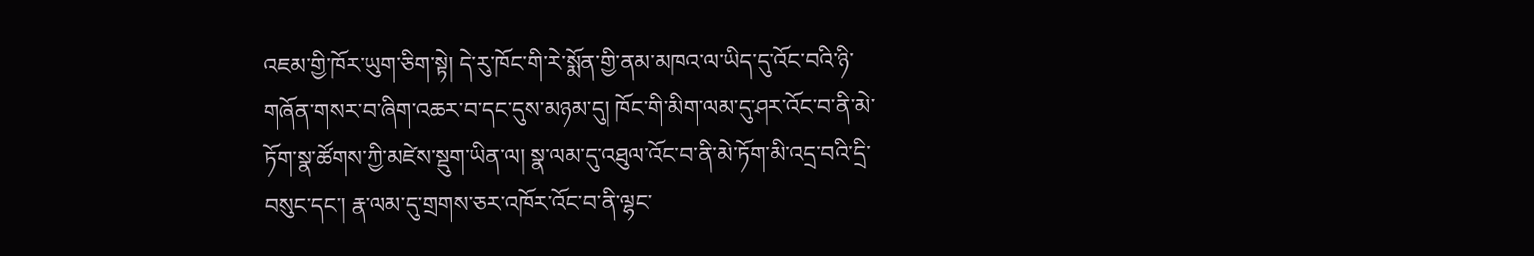འཇམ་གྱི་ཁོར་ཡུག་ཅིག་སྟེ། དེ་རུ་ཁོང་གི་རེ་སྨོན་གྱི་ནམ་མཁའ་ལ་ཡིད་དུ་འོང་བའི་ཉི་གཞོན་གསར་བ་ཞིག་འཆར་བ་དང་དུས་མཉམ་དུ། ཁོང་གི་མིག་ལམ་དུ་ཤར་འོང་བ་ནི་མེ་ཏོག་སྣ་ཚོགས་ཀྱི་མཛེས་སྡུག་ཡིན་ལ། སྣ་ལམ་དུ་འཐུལ་འོང་བ་ནི་མེ་ཏོག་མི་འདྲ་བའི་དྲི་བསུང་དང་། རྣ་ལམ་དུ་གྲགས་ཅར་འཁོར་འོང་བ་ནི་ལྷང་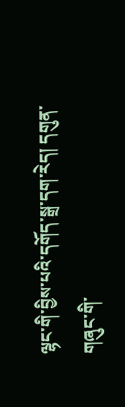ལྷང་གི་བྱིས་པའི་དགོད་སྒྲ་དག་རེད། དགུན་གཞུང་གི་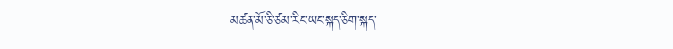མཚན་མོ་ཅི་ཙམ་རིང་ཡང་སྐད་ཅིག་སྐད་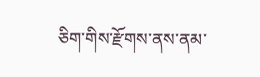ཅིག་གིས་རྫོགས་ནས་ནམ་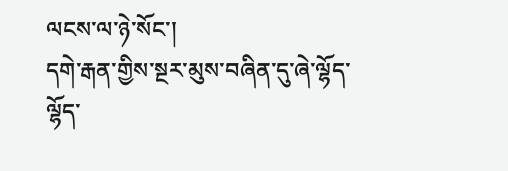ལངས་ལ་ཉེ་སོང་།
དགེ་རྒན་གྱིས་སྔར་མུས་བཞིན་དུ་ཞེ་ལྷོད་ལྷོད་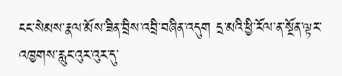ངང་སེམས་རྣལ་མོས་ཟིན་བྲིས་འབྲི་བཞིན་འདུག དྲ་མའི་ཕྱི་རོལ་ན་སྔོན་ལྟར་འཁྱགས་རླུང་འུར་འུར་དུ་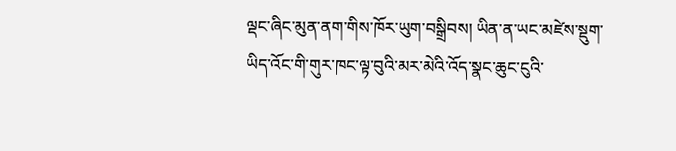ལྡང་ཞིང་མུན་ནག་གིས་ཁོར་ཡུག་བསྒྲིབས། ཡིན་ན་ཡང་མཛེས་སྡུག་ཡིད་འོང་གི་གུར་ཁང་ལྟ་བུའི་མར་མེའི་འོད་སྣང་ཆུང་ངུའི་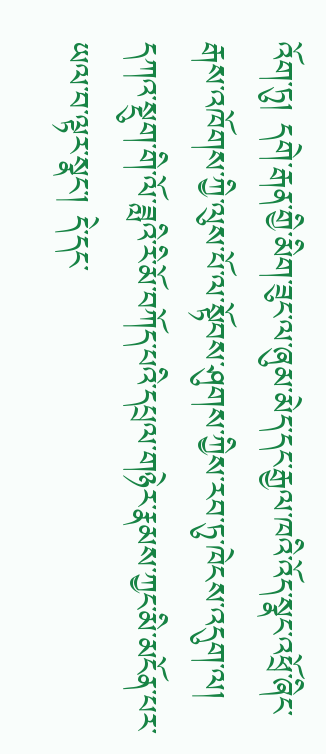འོག་ཏུ། དགེ་རྒན་གྱི་མིག་ཟུང་ལ་ཞུམ་མེད་དང་རྒྱལ་ཁའི་འོད་སྣང་འཕྲོ་ཞིང་རྒས་འཁོགས་ཀྱི་ལུས་པོ་ལ་སྟོབས་ཤུགས་ཀྱིས་རབ་ཏུ་ཁེངས་འདུག་ལ། དཀའ་སྡུག་གི་ལོ་ཟླའི་རི་མོ་བཀོད་པའི་དཔྲལ་གཉེར་རྣམས་ཀྱང་མི་མངོན་པར་ཡལ་བ་ལྟར་སྣང་། དེ་དང་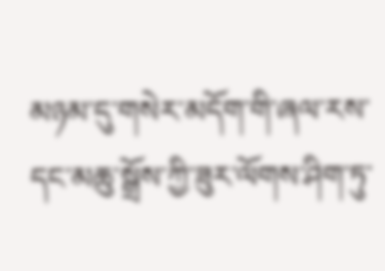མཉམ་དུ་གསེར་མདོག་གི་ཞལ་རས་དང་མཆུ་སྒྲོས་ཀྱི་ཟུར་ལོགས་ཤིག་ཏུ་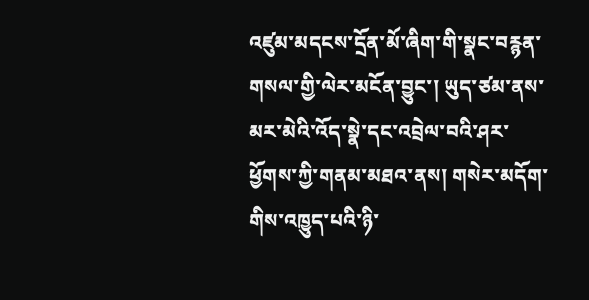འཛུམ་མདངས་དྲོན་མོ་ཞིག་གི་སྣང་བརྙན་གསལ་གྱི་ལེར་མངོན་བྱུང་། ཡུད་ཙམ་ནས་མར་མེའི་འོད་སྣེ་དང་འབྲེལ་བའི་ཤར་ཕྱོགས་ཀྱི་གནམ་མཐའ་ནས། གསེར་མདོག་གིས་འཁྱུད་པའི་ཉི་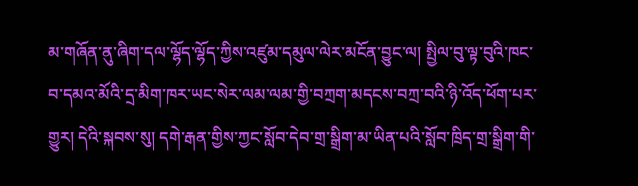མ་གཞོན་ནུ་ཞིག་དལ་ལྷོད་ལྷོད་ཀྱིས་འཛུམ་དམུལ་ལེར་མངོན་བྱུང་ལ། སྤྱིལ་བུ་ལྟ་བུའི་ཁང་བ་དམའ་མོའི་དྲ་མིག་ཁར་ཡང་སེར་ལམ་ལམ་གྱི་བཀྲག་མདངས་བཀྲ་བའི་ཉི་འོད་ཕོག་པར་གྱུར། དེའི་སྐབས་སུ། དགེ་རྒན་གྱིས་ཀྱང་སློབ་དེབ་གྲ་སྒྲིག་མ་ཡིན་པའི་སློབ་ཁྲིད་གྲ་སྒྲིག་གི་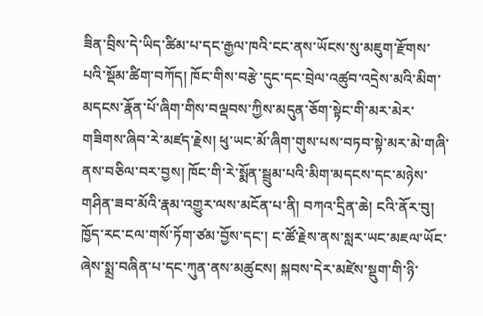ཟིན་བྲིས་དེ་ཡིད་ཚིམ་པ་དང་རྒྱལ་ཁའི་ངང་ནས་ཡོངས་སུ་མཇུག་རྫོགས་པའི་སྡོམ་ཚིག་བཀོད། ཁོང་གིས་བརྩེ་དུང་དང་བྲེལ་འཚུབ་འདྲེས་མའི་མིག་མདངས་རྣོན་པོ་ཞིག་གིས་བལྡབས་ཀྱིས་མདུན་ཅོག་སྟེང་གི་མར་མེར་གཟིགས་ཞིབ་རེ་མཛད་རྗེས། ཕུ་ཡང་མོ་ཞིག་གུས་པས་བཏབ་སྟེ་མར་མེ་གཞི་ནས་བཅིལ་བར་བྱས། ཁོང་གི་རེ་སྨོན་སྦྲུམ་པའི་མིག་མདངས་དང་མཉེས་གཤིན་ཟབ་མོའི་རྣམ་འགྱུར་ལས་མངོན་པ་ནི། བཀའ་དྲིན་ཆེ། ངའི་ནོར་བུ། ཁྱོད་རང་ངལ་གསོ་ཏོག་ཙམ་བྱོས་དང་། ང་ཚོ་རྗེས་ནས་སླར་ཡང་མཇལ་ཡོང་ཞེས་སྨྲ་བཞིན་པ་དང་ཀུན་ནས་མཚུངས། སྐབས་དེར་མཛེས་སྡུག་གི་ཉི་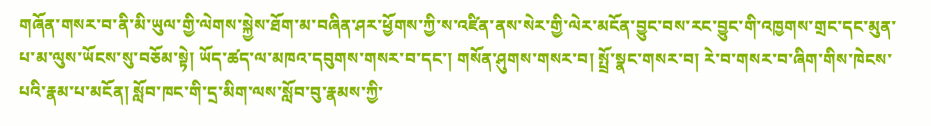གཞོན་གསར་བ་ནི་མི་ཡུལ་གྱི་ལེགས་སྐྱེས་ཐོག་མ་བཞིན་ཤར་ཕྱོགས་ཀྱི་ས་འཛིན་ནས་སེར་གྱི་ལེར་མངོན་བྱུང་བས་རང་བྱུང་གི་འཁྱགས་གྲང་དང་མུན་པ་མ་ལུས་ཡོངས་སུ་བཅོམ་སྟེ། ཡོད་ཚད་ལ་མཁའ་དབུགས་གསར་བ་དང་། གསོན་ཤུགས་གསར་བ། སྤྲོ་སྣང་གསར་བ། རེ་བ་གསར་བ་ཞིག་གིས་ཁེངས་པའི་རྣམ་པ་མངོན། སློབ་ཁང་གི་དྲ་མིག་ལས་སློབ་བུ་རྣམས་ཀྱི་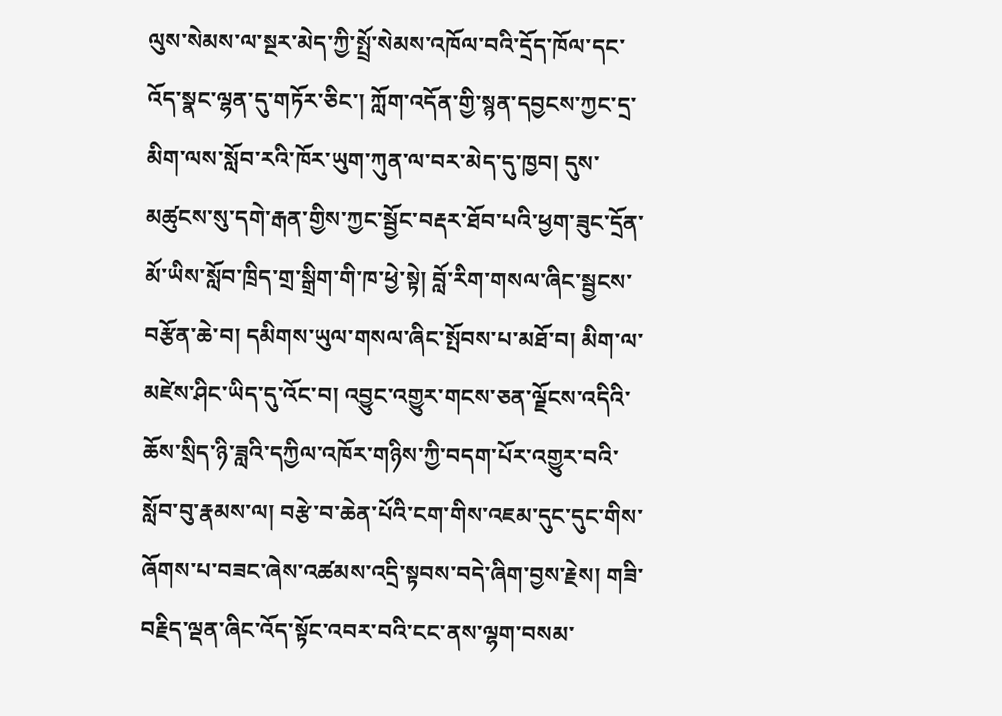ལུས་སེམས་ལ་སྔར་མེད་ཀྱི་སྤྲོ་སེམས་འཁོལ་བའི་དྲོད་ཁོལ་དང་འོད་སྣང་ལྷན་དུ་གཏོར་ཅིང་། ཀློག་འདོན་གྱི་སྙན་དབྱངས་ཀྱང་དྲ་མིག་ལས་སློབ་རའི་ཁོར་ཡུག་ཀུན་ལ་བར་མེད་དུ་ཁྱབ། དུས་མཚུངས་སུ་དགེ་རྒན་གྱིས་ཀྱང་སྦྱོང་བརྡར་ཐོབ་པའི་ཕྱག་ཟུང་དྲོན་མོ་ཡིས་སློབ་ཁྲིད་གྲ་སྒྲིག་གི་ཁ་ཕྱེ་སྟེ། བློ་རིག་གསལ་ཞིང་སྦྱངས་བརྩོན་ཆེ་བ། དམིགས་ཡུལ་གསལ་ཞིང་སྤོབས་པ་མཐོ་བ། མིག་ལ་མཛེས་ཤིང་ཡིད་དུ་འོང་བ། འབྱུང་འགྱུར་གངས་ཅན་ལྗོངས་འདིའི་ཆོས་སྲིད་ཉི་ཟླའི་དཀྱིལ་འཁོར་གཉིས་ཀྱི་བདག་པོར་འགྱུར་བའི་སློབ་བུ་རྣམས་ལ། བརྩེ་བ་ཆེན་པོའི་ངག་གིས་འཇམ་དུང་དུང་གིས་ཞོགས་པ་བཟང་ཞེས་འཚམས་འདྲི་སྟབས་བདེ་ཞིག་བྱས་རྗེས། གཟི་བརྗིད་ལྡན་ཞིང་འོད་སྟོང་འབར་བའི་ངང་ནས་ལྷག་བསམ་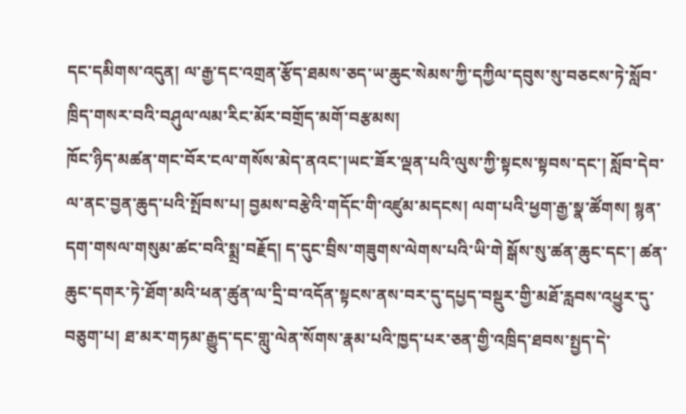དང་དམིགས་འདུན། ལ་རྒྱ་དང་འགྲན་རྩོད་ཐམས་ཅད་ཡ་ཆུང་སེམས་ཀྱི་དཀྱིལ་དབུས་སུ་བཅངས་ཏེ་སློབ་ཁྲིད་གསར་བའི་བཤུལ་ལམ་རིང་མོར་བགྲོད་མགོ་བརྩམས།
ཁོང་ཉིད་མཚན་གང་བོར་ངལ་གསོས་མེད་ནའང་།ཡང་ཟོར་ལྡན་པའི་ལུས་ཀྱི་སྟངས་སྟབས་དང་། སློབ་དེབ་ལ་ནང་བྱན་ཆུད་པའི་སྤོབས་པ། བྱམས་བརྩེའི་གདོང་གི་འཛུམ་མདངས། ལག་པའི་ཕྱག་རྒྱ་སྣ་ཚོགས། སྙན་དག་གསལ་གསུམ་ཚང་བའི་སྨྲ་བརྗོད། ད་དུང་བྲིས་གཟུགས་ལེགས་པའི་ཡི་གེ སྒོས་སུ་ཚན་ཆུང་དང་། ཚན་ཆུང་དགར་ཏེ་ཐོག་མའི་ཕན་ཚུན་ལ་དྲི་བ་འདོན་སྟངས་ནས་བར་དུ་དཔྱད་བསྡུར་གྱི་མཐོ་རླབས་འཕྱུར་དུ་བཅུག་པ། ཐ་མར་གཏམ་རྒྱུད་དང་གླུ་ལེན་སོགས་རྣམ་པའི་ཁྱད་པར་ཅན་གྱི་འཁྲིད་ཐབས་སྤྱད་དེ་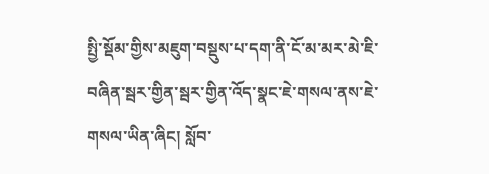སྤྱི་སྡོམ་གྱིས་མཇུག་བསྡུས་པ་དག་ནི་ངོ་མ་མར་མེ་ཇི་བཞིན་སྦར་གྱིན་སྦར་གྱིན་འོད་སྣང་ཇེ་གསལ་ནས་ཇེ་གསལ་ཡིན་ཞིང། སློབ་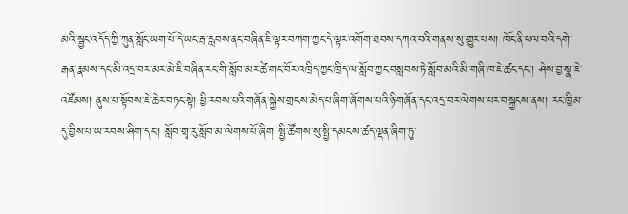མའི་སྦྱང་འདོད་ཀྱི་ཀུན་སློང་ཡག་པོ་དེ་ཡང་རྦ་རླབས་ནང་བཞིན་ཇི་ལྟར་བཀག་ཀྱང་དེ་ལྟར་འགོག་ཐབས་དཀའ་བའི་གནས་སུ་གྱུར་པས། ཁོང་ནི་ཕལ་བའི་དགེ་རྒན་རྣམས་དང་མི་འདྲ་བར་མར་མེ་ཇི་བཞིན་རང་གི་སློབ་མར་ཚེ་གང་བོར་འཁྲིད་ཀྱང་ཁྲིད་ལ་སློབ་ཀྱང་བསླབས་ཏེ་སློབ་མའི་མི་གཞི་ཁ་ཇེ་ཚང་དང་། ཤེས་བྱ་སྣ་ཇེ་འཛོམས། ནུས་པ་སྟོབས་ཇེ་ཆེར་བཏང་སྟེ། ཕྱི་རབས་པའི་གཞོན་སྐྱེས་གྲངས་མེད་པ་ཞིག་ཞོགས་པའི་ཉི་གཞོན་དང་འདྲ་བར་ལེགས་པར་བསྐྱངས་ནས། རང་ཁྱིམ་དུ་བྱིས་པ་ཡ་རབས་ཤིག་དང་། སློབ་གྲྭ་རུ་སློབ་མ་ལེགས་པོ་ཞིག སྤྱི་ཚོགས་སུ་སྤྱི་དམངས་ཚད་ལྡན་ཞིག་ཏུ་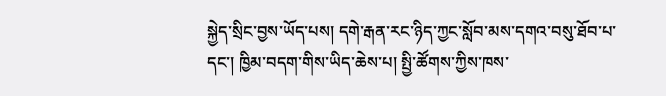སྐྱེད་སྲིང་བྱས་ཡོད་པས། དགེ་རྒན་རང་ཉིད་ཀྱང་སློབ་མས་དགའ་བསུ་ཐོབ་པ་དང་། ཁྱིམ་བདག་གིས་ཡིད་ཆེས་པ། སྤྱི་ཚོགས་ཀྱིས་ཁས་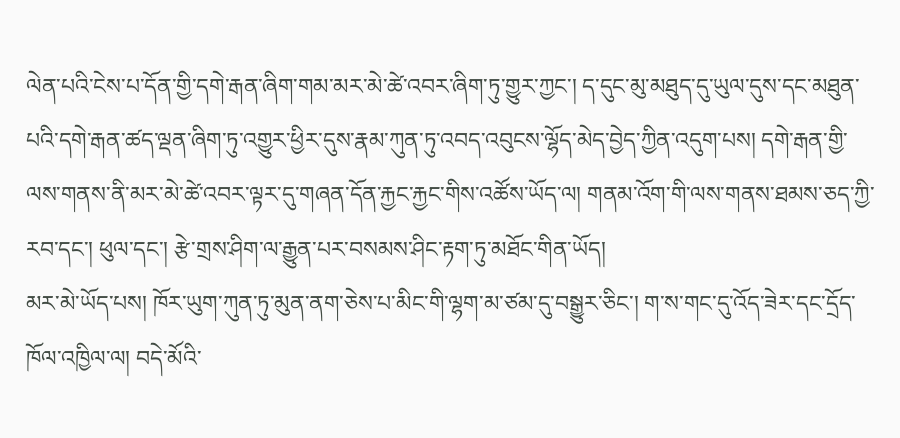ལེན་པའི་ངེས་པ་དོན་གྱི་དགེ་རྒན་ཞིག་གམ་མར་མེ་ཚེ་འབར་ཞིག་ཏུ་གྱུར་ཀྱང་། ད་དུང་མུ་མཐུད་དུ་ཡུལ་དུས་དང་མཐུན་པའི་དགེ་རྒན་ཚད་ལྡན་ཞིག་ཏུ་འགྱུར་ཕྱིར་དུས་རྣམ་ཀུན་ཏུ་འབད་འབུངས་ལྷོད་མེད་བྱེད་ཀྱིན་འདུག་པས། དགེ་རྒན་གྱི་ལས་གནས་ནི་མར་མེ་ཚེ་འབར་ལྟར་དུ་གཞན་དོན་རྐྱང་རྐྱང་གིས་འཚོས་ཡོད་ལ། གནམ་འོག་གི་ལས་གནས་ཐམས་ཅད་ཀྱི་རབ་དང་། ཕུལ་དང་། རྩེ་གྲས་ཤིག་ལ་རྒྱུན་པར་བསམས་ཤིང་རྟག་ཏུ་མཐོང་གིན་ཡོད།
མར་མེ་ཡོད་པས། ཁོར་ཡུག་ཀུན་ཏུ་མུན་ནག་ཅེས་པ་མིང་གི་ལྷག་མ་ཙམ་དུ་བསྒྱུར་ཅིང་། ག་ས་གང་དུ་འོད་ཟེར་དང་དྲོད་ཁོལ་འཁྱིལ་ལ། བདེ་མོའི་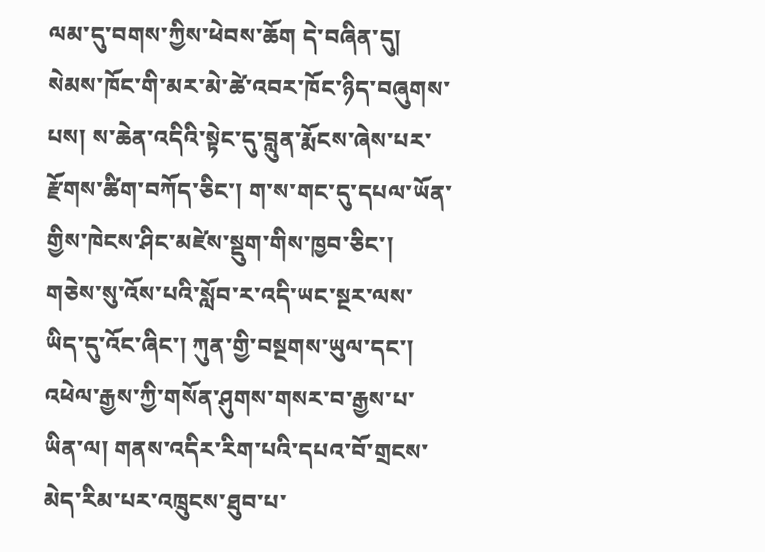ལམ་དུ་བགས་ཀྱིས་ཕེབས་ཆོག དེ་བཞིན་དུ། སེམས་ཁོང་གི་མར་མེ་ཚེ་འབར་ཁོང་ཉིད་བཞུགས་པས། ས་ཆེན་འདིའི་སྟེང་དུ་བླུན་རྨོངས་ཞེས་པར་རྫོགས་ཚིག་བཀོད་ཅིང་། ག་ས་གང་དུ་དཔལ་ཡོན་གྱིས་ཁེངས་ཤིང་མཛེས་སྡུག་གིས་ཁྱབ་ཅིང་། གཅེས་སུ་འོས་པའི་སློབ་ར་འདི་ཡང་སྔར་ལས་ཡིད་དུ་འོང་ཞིང་། ཀུན་གྱི་བསྔགས་ཡུལ་དང་། འཕེལ་རྒྱས་ཀྱི་གསོན་ཤུགས་གསར་བ་རྒྱས་པ་ཡིན་ལ། གནས་འདིར་རིག་པའི་དཔའ་བོ་གྲངས་མེད་རིམ་པར་འཁྲུངས་ཐུབ་པ་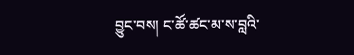བྱུང་བས། ང་ཚོ་ཚང་མ་ས་བླའི་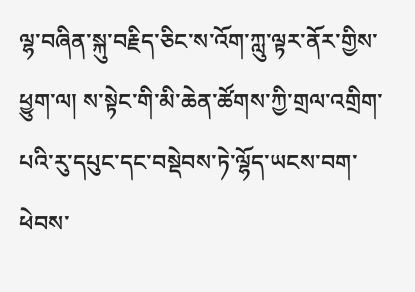ལྷ་བཞིན་སྐུ་བརྗིད་ཅིང་ས་འོག་ཀླུ་ལྟར་ནོར་གྱིས་ཕྱུག་ལ། ས་སྟེང་གི་མི་ཆེན་ཚོགས་ཀྱི་གྲལ་འགྲིག་པའི་རུ་དཔུང་དང་བསྡེབས་ཏེ་ལྷོད་ཡངས་བག་ཕེབས་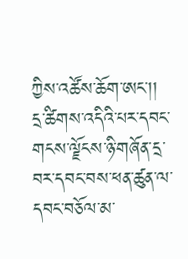ཀྱིས་འཚོས་ཆོག་ཨང་།།
དྲ་ཚིགས་འདིའི་པར་དབང་གངས་ལྗོངས་ཉི་གཞོན་དྲ་བར་དབང་བས་ཕན་ཚུན་ལ་དབང་བཅོལ་མ་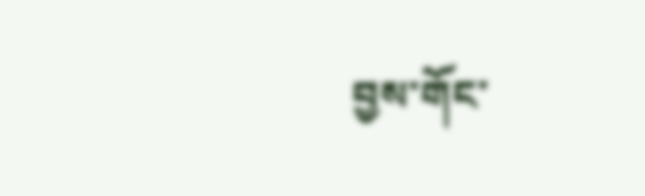བྱས་གོང་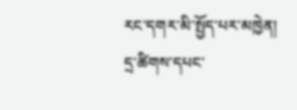རང་དགར་མི་སྤྱོད་པར་མཁྱེན།
དྲ་ཚིགས་དཔང་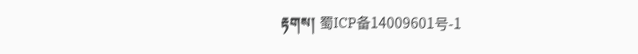རྟགས། 蜀ICP备14009601号-1